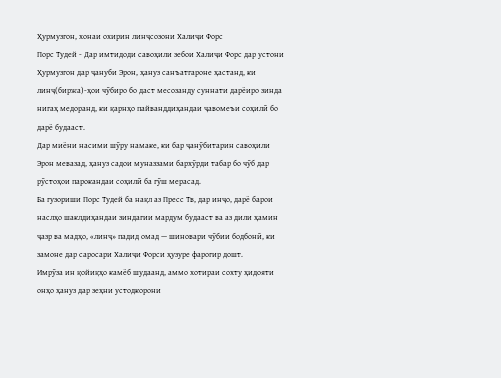Ҳурмузгон, хонаи охирин линҷсозони Халиҷи Форс
Порс Тудей - Дар имтидоди савоҳили зебои Халиҷи Форс дар устони Ҳурмузгон дар ҷануби Эрон, ҳануз санъатгароне ҳастанд, ки линҷ(биржа)-ҳои чӯбиро бо даст месозанду суннати дарёиро зинда нигаҳ медоранд, ки қарнҳо пайванддиҳандаи ҷавомеъи соҳилӣ бо дарё будааст.
Дар миёни насими шӯру намаке, ки бар ҷанӯбитарин савоҳили Эрон мевазад, ҳануз садои муназзами бархӯрди табар бо чӯб дар рӯстоҳои парокандаи соҳилӣ ба гӯш мерасад.
Ба гузориши Порс Тудей ба нақл аз Пресс Тв, дар инҷо, дарё барои наслҳо шаклдиҳандаи зиндагии мардум будааст ва аз дили ҳамин ҷазр ва мадҳо, «линҷ» падид омад — шиновари чӯбии бодбонӣ, ки замоне дар саросари Халиҷи Форси ҳузуре фарогир дошт.
Имрӯза ин қойиқҳо камёб шудаанд, аммо хотираи сохту ҳидояти онҳо ҳануз дар зеҳни устодкорони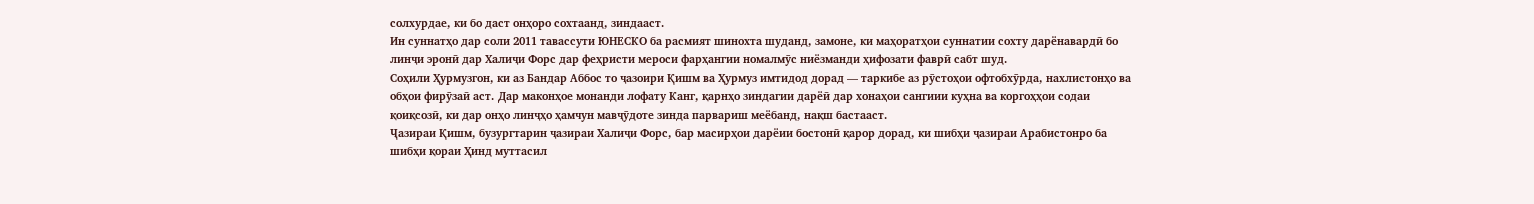солхурдае, ки бо даст онҳоро сохтаанд, зиндааст.
Ин суннатҳо дар соли 2011 тавассути ЮНЕСКО ба расмият шинохта шуданд, замоне, ки маҳоратҳои суннатии сохту дарёнавардӣ бо линҷи эронӣ дар Халиҷи Форс дар феҳристи мероси фарҳангии номалмӯс ниёзманди ҳифозати фаврӣ сабт шуд.
Соҳили Ҳурмузгон, ки аз Бандар Аббос то ҷазоири Қишм ва Ҳурмуз имтидод дорад — таркибе аз рӯстоҳои офтобхӯрда, нахлистонҳо ва обҳои фирӯзаӣ аст. Дар маконҳое монанди лофату Канг, қарнҳо зиндагии дарёӣ дар хонаҳои сангиии куҳна ва коргоҳҳои содаи қоиқсозӣ, ки дар онҳо линҷҳо ҳамчун мавҷӯдоте зинда парвариш меёбанд, нақш бастааст.
Ҷазираи Қишм, бузургтарин ҷазираи Халиҷи Форс, бар масирҳои дарёии бостонӣ қарор дорад, ки шибҳи ҷазираи Арабистонро ба шибҳи қораи Ҳинд муттасил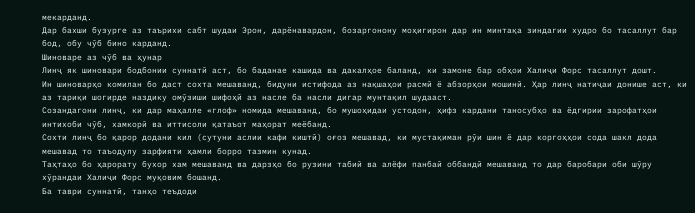мекарданд.
Дар бахши бузурге аз таърихи сабт шудаи Эрон, дарёнавардон, бозаргонону моҳигирон дар ин минтақа зиндагии худро бо тасаллут бар бод, обу чӯб бино карданд.
Шиноваре аз чӯб ва ҳунар
Линҷ як шиновари бодбонии суннатӣ аст, бо баданае кашида ва дакалҳое баланд, ки замоне бар обҳои Халиҷи Форс тасаллут дошт.
Ин шиноварҳо комилан бо даст сохта мешаванд, бидуни истифода аз нақшаҳои расмӣ ё абзорҳои мошинӣ. Ҳар линҷ натиҷаи донише аст, ки аз тариқи шогирде наздику омӯзиши шифоҳӣ аз насле ба насли дигар мунтақил шудааст.
Созандагони линҷ, ки дар маҳалле «глоф» номида мешаванд, бо мушоҳидаи устодон, ҳифз кардани таносубҳо ва ёдгирии зарофатҳои интихоби чӯб, хамкорӣ ва иттисоли қатаъот маҳорат меёбанд.
Сохти линҷ бо қарор додани кил (сутуни аслии кафи киштӣ) оғоз мешавад, ки мустақиман рӯи шин ё дар коргоҳҳои сода шакл дода мешавад то таъодулу зарфияти ҳамли борро тазмин кунад.
Таҳтаҳо бо ҳарорату бухор хам мешаванд ва дарзҳо бо рузини табиӣ ва алёфи панбаӣ оббандӣ мешаванд то дар баробари оби шӯру хӯрандаи Халиҷи Форс муқовим бошанд.
Ба таври суннатӣ, танҳо теъдоди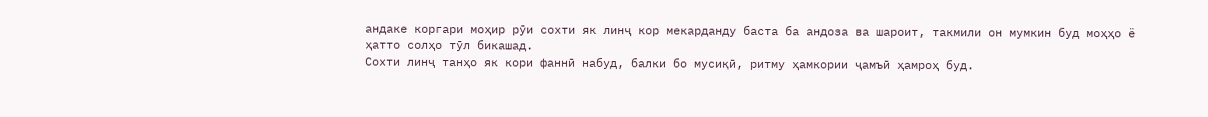андаке коргари моҳир рӯи сохти як линҷ кор мекарданду баста ба андоза ва шароит, такмили он мумкин буд моҳҳо ё ҳатто солҳо тӯл бикашад.
Сохти линҷ танҳо як кори фаннӣ набуд, балки бо мусиқӣ, ритму ҳамкории ҷамъӣ ҳамроҳ буд.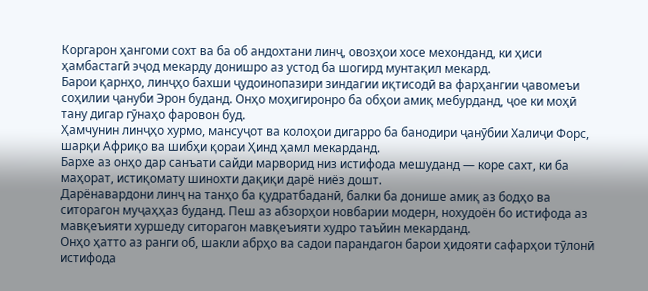Коргарон ҳангоми сохт ва ба об андохтани линҷ, овозҳои хосе мехонданд, ки ҳиси ҳамбастагӣ эҷод мекарду донишро аз устод ба шогирд мунтақил мекард.
Барои қарнҳо, линҷҳо бахши ҷудоинопазири зиндагии иқтисодӣ ва фарҳангии ҷавомеъи соҳилии ҷануби Эрон буданд. Онҳо моҳигиронро ба обҳои амиқ мебурданд, ҷое ки моҳӣ тану дигар гӯнаҳо фаровон буд.
Ҳамчунин линҷҳо хурмо, мансуҷот ва колоҳои дигарро ба банодири ҷанӯбии Халиҷи Форс, шарқи Африқо ва шибҳи қораи Ҳинд ҳамл мекарданд.
Бархе аз онҳо дар санъати сайди марворид низ истифода мешуданд — коре сахт, ки ба маҳорат, истиқомату шинохти дақиқи дарё ниёз дошт.
Дарёнавардони линҷ на танҳо ба қудратбаданӣ, балки ба донише амиқ аз бодҳо ва ситорагон муҷаҳҳаз буданд. Пеш аз абзорҳои новбарии модерн, нохудоён бо истифода аз мавқеъияти хуршеду ситорагон мавқеъияти худро таъйин мекарданд.
Онҳо ҳатто аз ранги об, шакли абрҳо ва садои парандагон барои ҳидояти сафарҳои тӯлонӣ истифода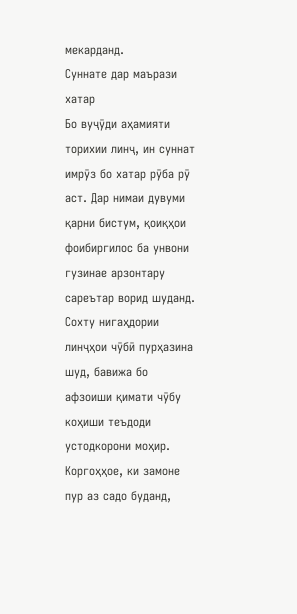мекарданд.
Суннате дар маърази хатар
Бо вуҷӯди аҳамияти торихии линҷ, ин суннат имрӯз бо хатар рӯба рӯ аст. Дар нимаи дувуми қарни бистум, қоиқҳои фоибиргилос ба унвони гузинае арзонтару сареътар ворид шуданд.
Сохту нигаҳдории линҷҳои чӯбӣ пурҳазина шуд, бавижа бо афзоиши қимати чӯбу коҳиши теъдоди устодкорони моҳир.
Коргоҳҳое, ки замоне пур аз садо буданд,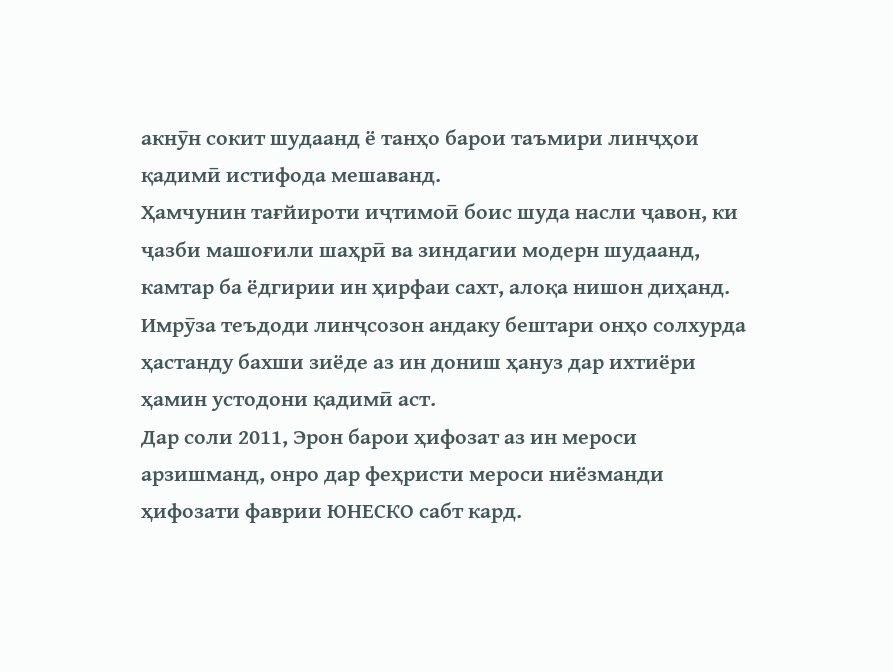акнӯн сокит шудаанд ё танҳо барои таъмири линҷҳои қадимӣ истифода мешаванд.
Ҳамчунин тағйироти иҷтимоӣ боис шуда насли ҷавон, ки ҷазби машоғили шаҳрӣ ва зиндагии модерн шудаанд, камтар ба ёдгирии ин ҳирфаи сахт, алоқа нишон диҳанд.
Имрӯза теъдоди линҷсозон андаку бештари онҳо солхурда ҳастанду бахши зиёде аз ин дониш ҳануз дар ихтиёри ҳамин устодони қадимӣ аст.
Дар соли 2011, Эрон барои ҳифозат аз ин мероси арзишманд, онро дар феҳристи мероси ниёзманди ҳифозати фаврии ЮНЕСКО сабт кард.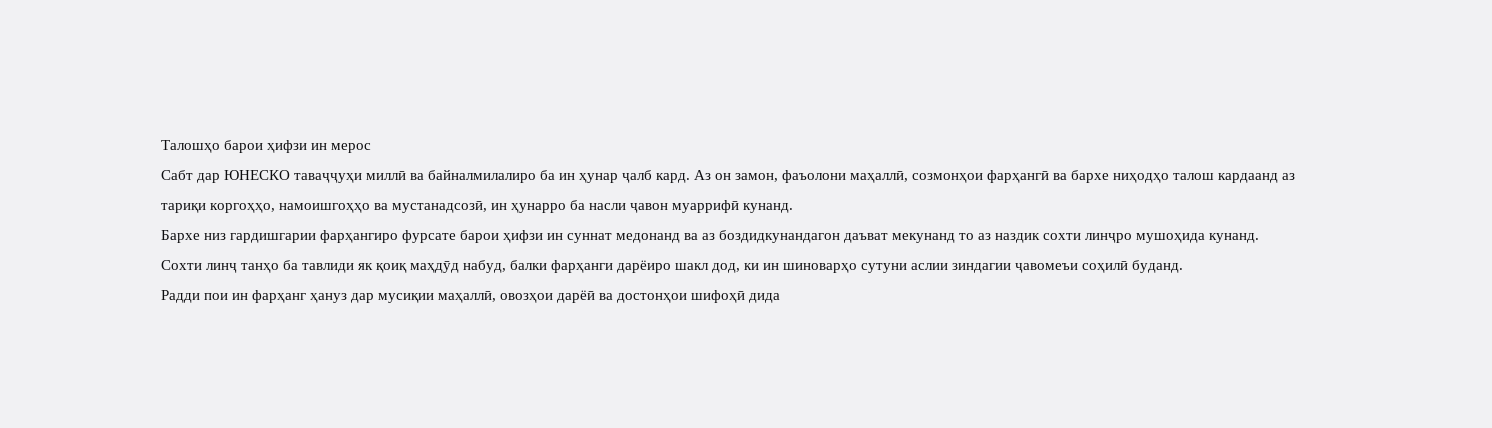Талошҳо барои ҳифзи ин мерос
Сабт дар ЮНЕСКО таваҷҷуҳи миллӣ ва байналмилалиро ба ин ҳунар ҷалб кард. Аз он замон, фаъолони маҳаллӣ, созмонҳои фарҳангӣ ва бархе ниҳодҳо талош кардаанд аз тариқи коргоҳҳо, намоишгоҳҳо ва мустанадсозӣ, ин ҳунарро ба насли ҷавон муаррифӣ кунанд.
Бархе низ гардишгарии фарҳангиро фурсате барои ҳифзи ин суннат медонанд ва аз боздидкунандагон даъват мекунанд то аз наздик сохти линҷро мушоҳида кунанд.
Сохти линҷ танҳо ба тавлиди як қоиқ маҳдӯд набуд, балки фарҳанги дарёиро шакл дод, ки ин шиноварҳо сутуни аслии зиндагии ҷавомеъи соҳилӣ буданд.
Радди пои ин фарҳанг ҳануз дар мусиқии маҳаллӣ, овозҳои дарёӣ ва достонҳои шифоҳӣ дида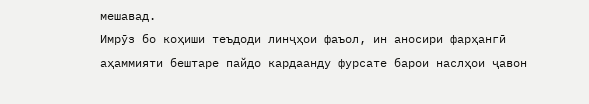мешавад.
Имрӯз бо коҳиши теъдоди линҷҳои фаъол, ин аносири фарҳангӣ аҳаммияти бештаре пайдо кардаанду фурсате барои наслҳои ҷавон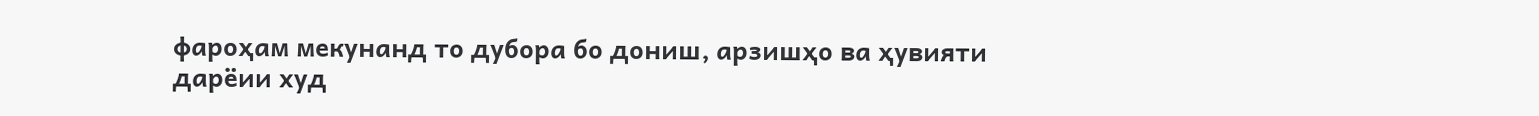фароҳам мекунанд то дубора бо дониш, арзишҳо ва ҳувияти дарёии худ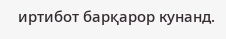иртибот барқарор кунанд.